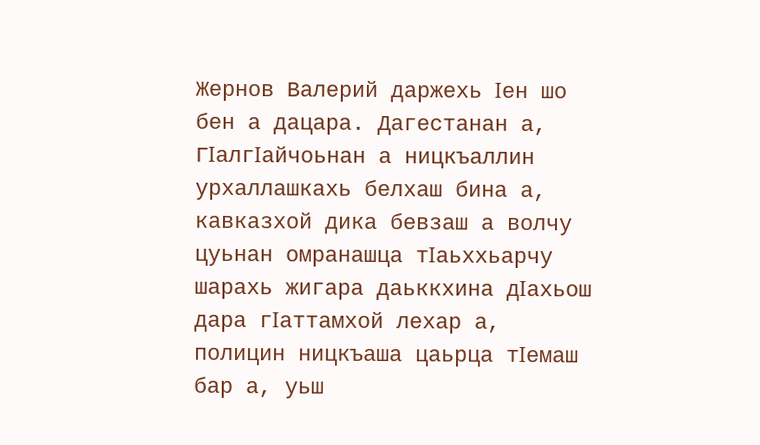Жернов Валерий даржехь Ιен шо бен а дацара. Дагестанан а, ГΙалгΙайчоьнан а ницкъаллин урхаллашкахь белхаш бина а, кавказхой дика бевзаш а волчу цуьнан омранашца тΙаьххьарчу шарахь жигара даьккхина дΙахьош дара гΙаттамхой лехар а, полицин ницкъаша цаьрца тΙемаш бар а, уьш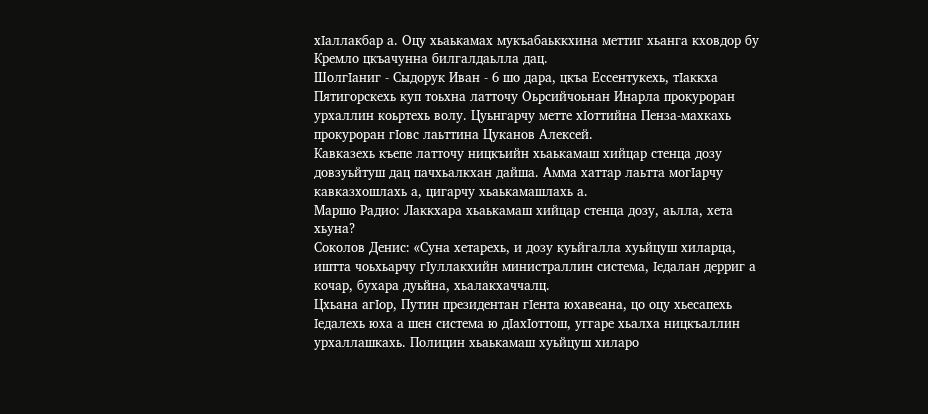хΙаллакбар а. Оцу хьаькамах мукъабаьккхина меттиг хьанга кховдор бу Кремло цкъачунна билгалдаьлла дац.
ШолгΙаниг - Сыдорук Иван - 6 шо дара, цкъа Ессентукехь, тΙаккха Пятигорскехь куп тоьхна латточу Оьрсийчоьнан Инарла прокуроран урхаллин коьртехь волу. Цуьнгарчу метте хΙоттийна Пенза-махкахь прокуроран гΙовс лаьттина Цуканов Алексей.
Кавказехь къепе латточу ницкъийн хьаькамаш хийцар стенца дозу довзуьйтуш дац пачхьалкхан дайша. Амма хаттар лаьтта могΙарчу кавказхошлахь а, цигарчу хьаькамашлахь а.
Маршо Радио: Лаккхара хьаькамаш хийцар стенца дозу, аьлла, хета хьуна?
Соколов Денис: «Суна хетарехь, и дозу куьйгалла хуьйцуш хиларца, иштта чоьхьарчу гΙуллакхийн министраллин система, Ιедалан дерриг а кочар, бухара дуьйна, хьалакхаччалц.
Цхьана агΙор, Путин президентан гΙента юхавеана, цо оцу хьесапехь Ιедалехь юха а шен система ю дΙахΙоттош, уггаре хьалха ницкъаллин урхаллашкахь. Полицин хьаькамаш хуьйцуш хиларо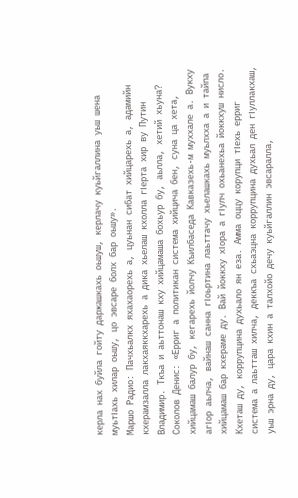керла нах буйла гойту даржашкахь оьшуш, керлачу куьйгаллина уьш шена муьтΙахь хилар оьшу, цо эвсаре болх бар оьшу».
Маршо Радио: Пачхьалкх яхахаорехь а, цуьнан сибат хийцарехь а, адамийн кхерамзалла лакхаяккхарехь а дика хьелаш кхолла гΙерта хир ву Путин Владимир. Ткъа и аьттонаш кху хийцамаша бохьур бу, аьлла, хетий хьуна?
Соколов Денис: «Ерриг а политикан система хийцича бен, суна ца хета, хийцамаш балур бу, кегарехь йолчу Къилбаседа Кавказехь-м муххале а. Вукху агΙор аьлча, вайнаш санна гΙоьртина лаьттачу хьелашкахь муьлхха а и тайпа хийцамаш бар кхераме ду. Вай йоккху хΙора а гΙулч охьанехьа йоккхуш нисло.
Кхеташ ду, коррупцина духьало ян еза. Амма оццу корупци тΙехь ерриг система а лаьтташ хилча, деккъа схьаэцна коррупцина духьал ден гΙуллакхаш, уьш эрна ду, цара кхин а талхойо дечу куьйгаллин эвсаралла,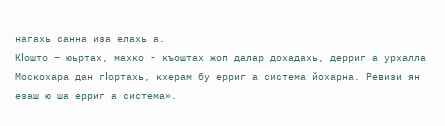нагахь санна иза елахь а.
КΙошто – юьртах, махко - къоштах жоп далар дохадахь, дерриг а урхалла Москохара дан гΙортахь, кхерам бу ерриг а система йохарна. Ревизи ян езаш ю ша ерриг а система».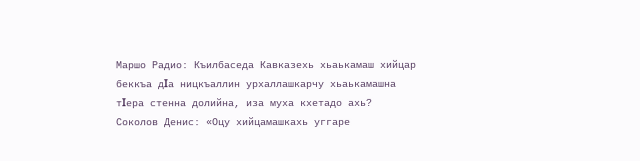Маршо Радио: Къилбаседа Кавказехь хьаькамаш хийцар беккъа дΙа ницкъаллин урхаллашкарчу хьаькамашна тΙера стенна долийна, иза муха кхетадо ахь?
Соколов Денис: «Оцу хийцамашкахь уггаре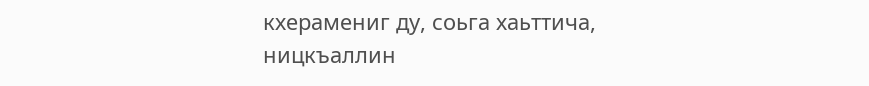кхерамениг ду, соьга хаьттича, ницкъаллин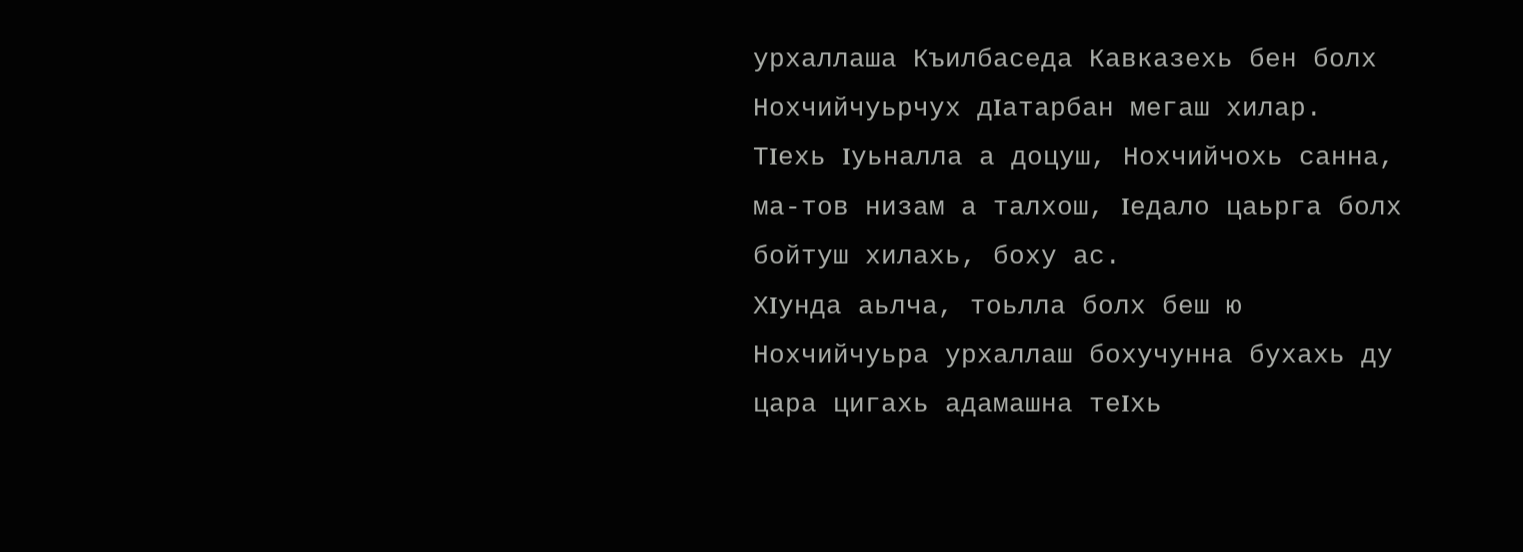урхаллаша Къилбаседа Кавказехь бен болх Нохчийчуьрчух дΙатарбан мегаш хилар. ТΙехь Ιуьналла а доцуш, Нохчийчохь санна, ма-тов низам а талхош, Ιедало цаьрга болх бойтуш хилахь, боху ас.
ХΙунда аьлча, тоьлла болх беш ю Нохчийчуьра урхаллаш бохучунна бухахь ду цара цигахь адамашна теΙхь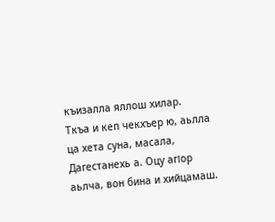къизалла яллош хилар.
Ткъа и кеп чекхъер ю, аьлла ца хета суна, масала, Дагестанехь а. Оцу агΙор аьлча, вон бина и хийцамаш.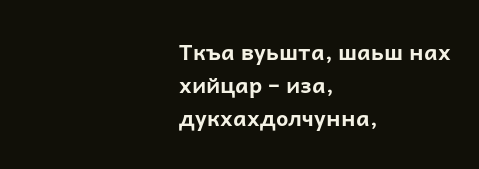Ткъа вуьшта, шаьш нах хийцар – иза, дукхахдолчунна,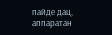пайде дац, аппаратан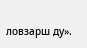ловзарш ду».